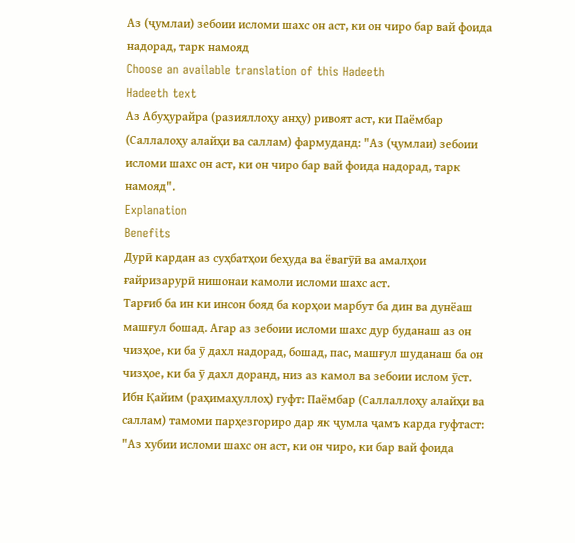Аз (ҷумлаи) зебоии исломи шахс он аст, ки он чиро бар вай фоида надорад, тарк намояд
Choose an available translation of this Hadeeth
Hadeeth text
Аз Абуҳурайра (разияллоҳу анҳу) ривоят аст, ки Паёмбар (Саллалоҳу алайҳи ва саллам) фармуданд: "Аз (ҷумлаи) зебоии исломи шахс он аст, ки он чиро бар вай фоида надорад, тарк намояд".
Explanation
Benefits
Дурӣ кардан аз суҳбатҳои беҳуда ва ёвагӯӣ ва амалҳои ғайризарурӣ нишонаи камоли исломи шахс аст.
Тарғиб ба ин ки инсон бояд ба корҳои марбут ба дин ва дунёаш машғул бошад. Агар аз зебоии исломи шахс дур буданаш аз он чизҳое, ки ба ӯ дахл надорад, бошад, пас, машғул шуданаш ба он чизҳое, ки ба ӯ дахл доранд, низ аз камол ва зебоии ислом ӯст.
Ибн Қайим (раҳимаҳуллоҳ) гуфт: Паёмбар (Саллаллоҳу алайҳи ва саллам) тамоми парҳезгориро дар як ҷумла ҷамъ карда гуфтаст: "Аз хубии исломи шахс он аст, ки он чиро, ки бар вай фоида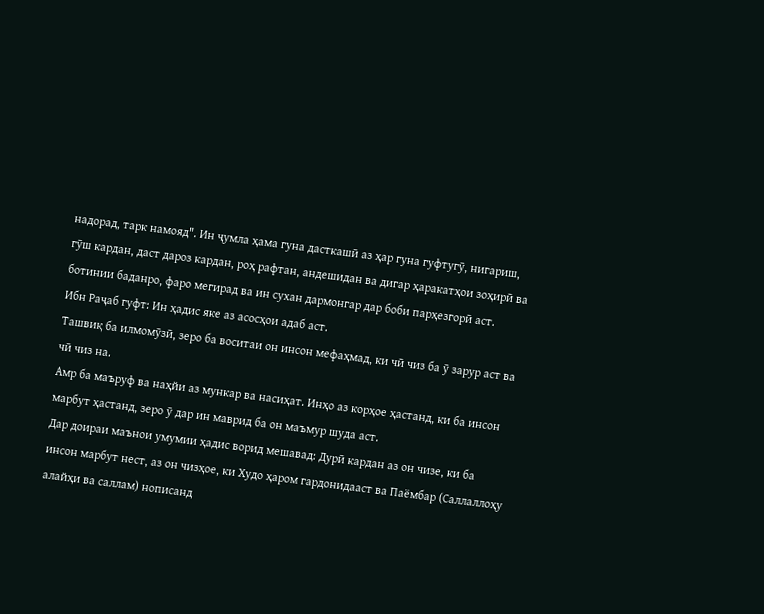надорад, тарк намояд". Ин ҷумла ҳама гуна дасткашӣ аз ҳар гуна гуфтугӯ, нигариш, гӯш кардан, даст дароз кардан, роҳ рафтан, андешидан ва дигар ҳаракатҳои зоҳирӣ ва ботинии баданро, фаро мегирад ва ин сухан дармонгар дар боби парҳезгорӣ аст.
Ибн Раҷаб гуфт: Ин ҳадис яке аз асосҳои адаб аст.
Ташвиқ ба илмомӯзӣ, зеро ба воситаи он инсон мефаҳмад, ки чӣ чиз ба ӯ зарур аст ва чӣ чиз на.
Амр ба маъруф ва наҳйи аз мункар ва насиҳат. Инҳо аз корҳое ҳастанд, ки ба инсон марбут ҳастанд, зеро ӯ дар ин маврид ба он маъмур шуда аст.
Дар доираи маънои умумии ҳадис ворид мешавад: Дурӣ кардан аз он чизе, ки ба инсон марбут нест, аз он чизҳое, ки Худо ҳаром гардонидааст ва Паёмбар (Саллаллоҳу алайҳи ва саллам) нописанд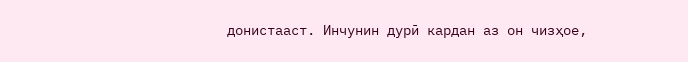донистааст. Инчунин дурӣ кардан аз он чизҳое,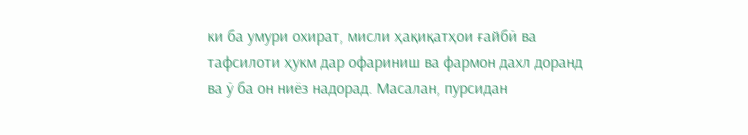ки ба умури охират, мисли ҳақиқатҳои ғайбӣ ва тафсилоти ҳукм дар офариниш ва фармон дахл доранд ва ӯ ба он ниёз надорад. Масалан, пурсидан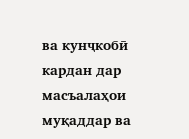ва кунҷкобӣ кардан дар масъалаҳои муқаддар ва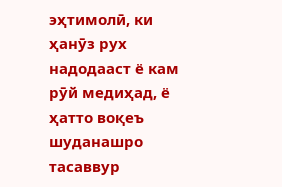эҳтимолӣ, ки ҳанӯз рух надодааст ё кам рӯй медиҳад, ё ҳатто воқеъ шуданашро тасаввур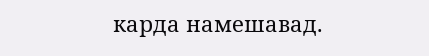карда намешавад.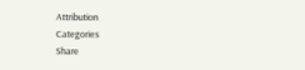Attribution
Categories
Share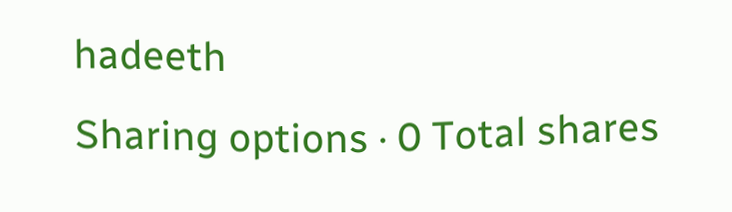hadeeth
Sharing options · 0 Total shares